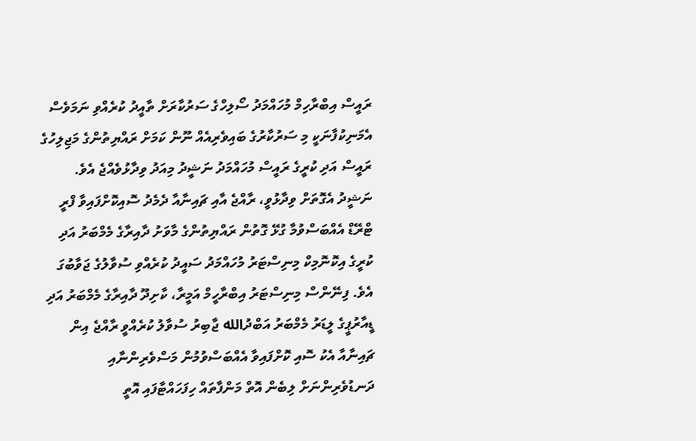ރައީސް އިބްރާހިމް މުހައްމަދު ސޯލިހްގެ ސަރުކާރަށް ތާއީދު ކުރެއްވި ނަމަވެސް އެމަނިކުފާނަކީ މި ސަރުކާރުގެ ބައިވެރިއެއް ނޫން ކަމަށް ރައްޔިތުންގެ މަޖިލިހުގެ ރައީސް އަދި ކުރީގެ ރައީސް މުހައްމަދު ނަޝީދު މިއަދު ވިދާޅުވެއްޖެ އެވެ.
ނަޝީދު އެގޮތަށް ވިދާޅުވީ، ރާއްޖެ އާއި ޗައިނާއާ ދެމެދު ސޮއިކޮށްފައިވާ ފްރީ ޓްރޭޑް އެއްބަސްވުމާ ގުޅޭ ގޮތުން ރައްޔިތުންގެ މާވަށު ދާއިރާގެ މެމްބަރު އަދި ކުރީގެ އިކޮނޮމިކް މިނިސްޓަރު މުހައްމަދު ސައީދު ކުރެއްވި ސުވާލުގެ ޖަވާބުގަ އެވެ. ފިނޭންސް މިނިސްޓަރު އިބްރާހީމް އަމީރާ، ކާށިދޫ ދާއިރާގެ މެމްބަރު އަދި ޑީއާރުޕީގެ ލީޑަރު މެމްބަރު އަބްދުالله ޖާބިރު ސުވާލު ކުރެއްވީ ރާއްޖެ އިން ޗައިނާއާ އެކު ސޮއި ކޮށްފައިވާ އެއްބަސްވުމުން މަސްވެރިންނާއި ދަނޑުވެރިންނަށް ލިބެން އޮތް މަންފާތައް ހިފަހައްޓާފައި އޮތީ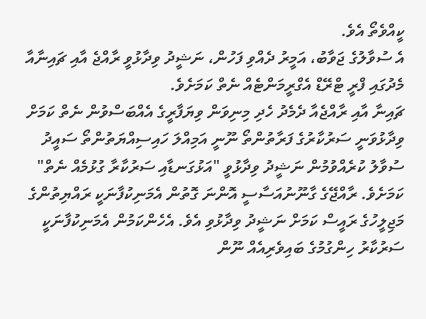ކީއްވެތޯ އެވެ.
އެ ސުވާލުގެ ޖަވާބު، އަމީރު ދެއްވި ފަހުން، ނަޝީދު ވިދާޅުވީ ރާއްޖެ އާއި ޗައިނާއާ މެދުގައި ފްރީ ޓްރޭޑް އެގްރީމަންޓެއް ނެތް ކަމަށެވެ.
ޗައިނާ އާއި ރާއްޖެއާ ދެމެދު ހެދި މިނިވަން ވިޔަފާރީގެ އެއްބަސްވުން ނެތް ކަމަށް ވިދާޅުވަނީ ސަރުކާރުގެ ފަރާތުންތޯ ނޫނީ އަމިއްލަ ހައިސިއްޔަތުންތޯ ސައީދު ސުވާލު ކުރެއްވުމުން ނަޝީދު ވިދާޅުވީ "އަޅުގަނޑާއި ސަރުކާރާ ގުޅުމެއް ނެތް" ކަމަށެވެ. ރާއްޖޭގެ ގާނޫނުއަސާސީ އޮންނަ ގޮތުން އެމަނިކުފާނަކީ ރައްޔިތުންގެ މަޖިލީހުގެ ރައީސް ކަމަށް ނަޝީދު ވިދާޅުވި އެވެ. އެހެންކަމުން އެމަނިކުފާނަކީ ސަރުކާރު ހިންގުމުގެ ބައިވެރިއެއް ނޫން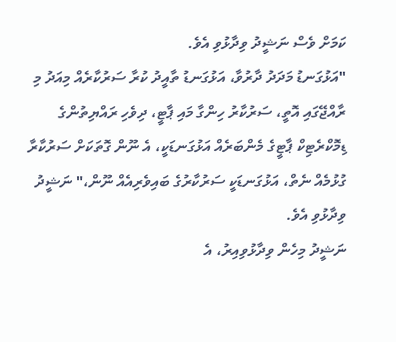ކަމަށް ވެސް ނަޝީދު ވިދާޅުވި އެވެ.
"އަޅުގަނޑު މަދަދު ދާރުވާ، އަޅުގަނޑު ތާއީދު ކުރާ ސަރުކާރެއް މިއަދު މި ރާއްޖޭގައި އޮތީ، ސަރުކާރު ހިންގާ މައި ޕާޓީ، ދިވެހި ރައްޔިތުންގެ ޑިމޮކްރެޓިކް ޕާޓީގެ މެންބަރެއް އަޅުގަނޑަކީ، އެ ނޫން ގޮތަކަށް ސަރުކާރާ ގުޅުމެއް ނެތް، އަޅުގަނޑަކީ ސަރުކާރުގެ ބައިވެރިއެއް ނޫން،" ނަޝީދު ވިދާޅުވި އެވެ.
ނަޝީދު މިހެން ވިދާޅުވިއިރު، އެ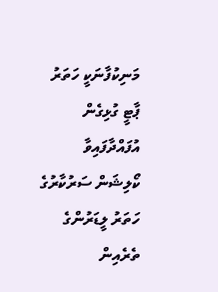މަނިކުފާނަކީ ހަތަރު ޕާޓީ ގުޅިގެން އުފައްދާފައިވާ ކޯލިޝަން ސަރުކާރުގެ ހަތަރު ލީޑަރުންގެ ތެރެއިން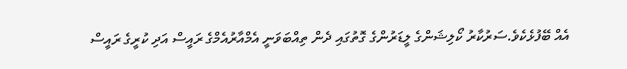އެއް ބޭފުޅެކެވެ.ސަރުކާރު ކޯލިޝަންގެ ލީޑަރުންގެ ގޮތުގައި ދެން ތިއްބަވަނީ އެމްއާރުއެމްގެ ރައީސް އަދި ކުރީގެ ރައީސް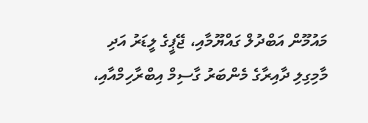މައުމޫން އަބްދުލް ގައްޔޫމާއި، ޖޭޕީގެ ލީޑަރު އަދި މާމިގިލި ދާއިރާގެ މެންބަރު ގާސިމް އިބްރާހިމްއާއި،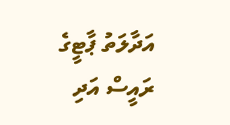އަދާލަތު ޕާޓީގެ ރައީސް އަދި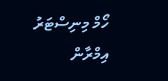ހޯމް މިނިސްޓަރު އިމްރާން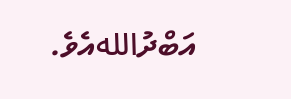އަބްދުاللهއެވެ.